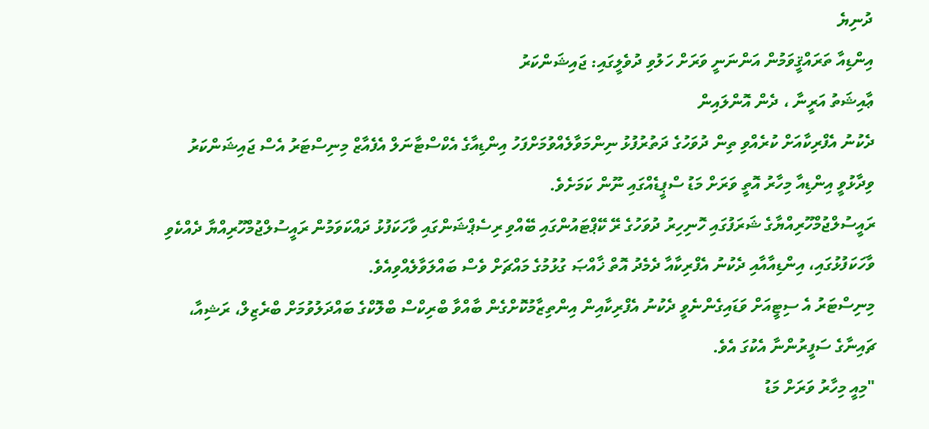ދުނިޔެ
އިންޑިއާ ތަރައްޤީވަމުން އަންނަނީ ވަރަށް ހަލުވި ދުވެލީގައި: ޖައިޝަންކަރު
ޢާއިޝަތު އަރީނާ ، ދެން އޮންލައިން
ދެކުނު އެފްރިކާއަށް ކުރެއްވި ތިން ދުވަހުގެ ދަތުރުފުޅު ނިންމަވާލެއްވުމަށްފަހު އިންޑިއާގެ އެކްސްޓާނަލް އެފެއާޒް މިނިސްޓަރު އެސް ޖައިޝަންކަރު ވިދާޅުވީ އިންޑިއާ މިހާރު އޮތީ ވަރަށް މަޑު ސްޕީޑެއްގައި ނޫން ކަމަށެވެ.
ރައީސުލްޖުމްހޫރިއްޔާގެ ޝަރަފުގައި ހޮނިހިރު ދުވަހުގެ ރޭ ކޭޕްޓައުންގައި ބޭއްވި ރިސެޕްޝަންގައި ވާހަކަފުޅު ދައްކަވަމުން ރައީސުލްޖުމްހޫރިއްޔާ ދެއްކެވި ވާހަކަފުޅުގައި، އިންޑިއާއާއި ދެކުނު އެފްރިކާއާ ދެމެދު އޮތް ޚާއްޞަ ގުޅުމުގެ މައްޗަށް ވެސް ބައްލަވާލެއްވިއެވެ.
މިނިސްޓަރު އެ ސިޓީއަށް ވަޑައިގެންނެވީ ދެކުނު އެފްރިކާއިން އިންތިޒާމުކޮށްގެން ބާއްވާ ބްރިކްސް ބްލޮކްގެ ބައްދަލުވުމަށް ބްރެޒިލް، ރަޝިއާ، ޗައިނާގެ ސަފީރުންނާ އެކުގަ އެވެ.
"މިއީ މިހާރު ވަރަށް މަޑު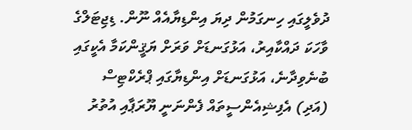ދުވެލީގައި ހިނގަމުން ދިޔަ އިންޑިޔާއެއް ނޫން. ޑިޖިޓަލްގެ ވާހަކަ ދައްކާއިރު، އަޅުގަނޑަށް ވަރަށް ޔަޤީންކަމާ އެކީގައި ބުނެވިދާނެ، އަޅުގަނޑަށް އިންޑިޔާގައި ޕްރެކްޓިސް (އަދި) އެފިޝިއެންސީތައް ފެންނަނީ ޔޫރަޕާއި އުތުރު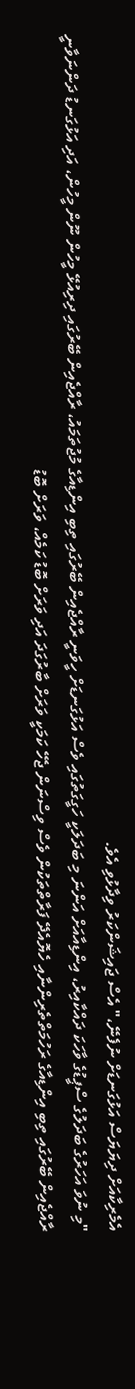އެމެރިކާއަށް ދިޔަޔަސް އަޅުގަނޑަށް ނުފެނޭ،" އެސް ޖައިޝަންކަރު ވިދާޅުވި އެވެ.
"މި ނުވަ އަހަރުގެ ބަދަލުގެ ސްޕީޑުގެ ވާހަކަ ދައްކާއިރު، އިންޑިއާއަށް އަންނަ މި ބަދަލަކީ ހަގީގަތުގައި ވެސް އަޅުގަނޑަށް ހީވަނީ ރާއްޖެއިން ބޭރުގައި ތިބި އިންޑިއާގެ މުޖުތަމައު، ރާއްޖެއިން ބޭރުގައި ދިރިއުޅޭ މީހުން ނޫން މީހުން، އަދި އަޅުގަނޑު ދަންނަވާނީ ރާއްޖެއިން ބޭރުގައި ތިބި އިންޑިއާގެ ރަހުމަތްތެރިންނާއި ހެޔޮއެދޭ ފަރާތްތަކުން ވެސް ވިސްނަން ޖެހޭ ކަމަކީ ވަރަށް ބާރުގަދަ އަދި ވަރަށް ބޮޑު ކަމެއް، ވަރަށް ބޮޑު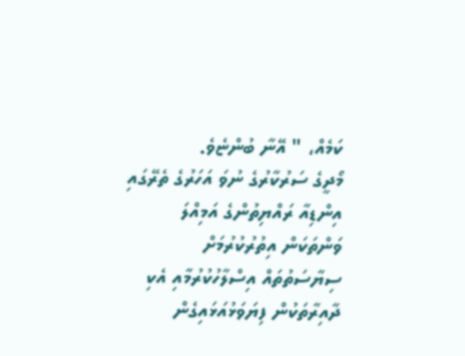ކަމެއް، " އޭނާ ބުންޏެވެ.
މޯދީގެ ސަރުކާރުގެ ނުވަ އަހަރުގެ ތެރޭގައި އިންޑިއާ ރައްޔިތުންގެ އަމިއްލަ ވަންތަކަން އިތުރުކުރުމަށް ސިޔާސަތުތައް އިސްލާހުކުރުމާއި އެކި ދާއިރާތަކުން ފިޔަވަޅުއަޅައިގެން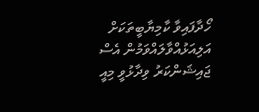ހޯދާފައިވާ ކާމިޔާބީތަކަށް އަލިއަޅުއްވާލައްވަމުން އެސް ޖައިޝަންކަރު ވިދާޅުވީ މިއީ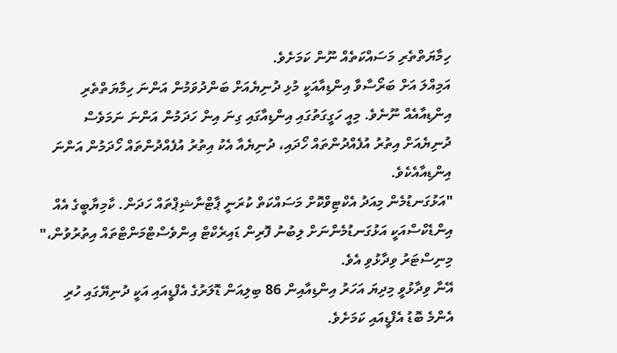ހިމާޔަތްތެރި މަސައްކަތެއް ނޫން ކަމަށެވެ.
އަމިއްލަ އަށް ބަރޯސާވާ އިންޑިއާއަކީ މުޅި ދުނިޔެއަށް ބަންދުވަމުން އަންނަ ހިމާޔަތްތެރި އިންޑިއާއެއް ނޫނެވެ. މިއީ ހަގީގަތުގައި އިންޑިއާގައި ގިނަ އިން ހަދަމުން އަންނަ ނަމަވެސް ދުނިޔެއަށް އިތުރު އުފެއްދުންތައް ހޯދައި، ދުނިޔެއާ އެކު އިތުރު އުފެއްދުންތައް ހޯދަމުން އަންނަ އިންޑިއާއެކެވެ.
"އަޅުގަނޑުމެން މިއަދު އެކްޓިވްކޮށް މަސައްކަތް ކުރަނީ ޕާޓްނާޝިޕްތައް ހަދަން. ކާމިޔާބީގެ އެއް އިންޑެކްސްއަކީ އަޅުގަނޑުމެންނަށް ލިބުނު ފޮރިން ޑައިރެކްޓް އިންވެސްޓްމަންޓްތައް އިތުރުވުން،" މިނިސްޓަރު ވިދާޅުވި އެވެ.
އޭނާ ވިދާޅުވީ މިދިޔަ އަހަރު އިންޑިއާއިން 86 ބިލިއަން ޑޮލަރުގެ އެފްޑީއައި އަކީ ދުނިޔޭގައި ހުރި އެންމެ ބޮޑު އެފްޑީއައި ކަމަށެވެ.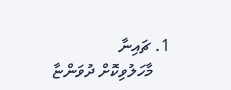1. ޗައިނާ
    މާހަލުވިކޮށް ދުވަންޏާ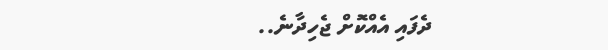ދެފައި އެއްކޮށް ޖެހިދާނެ..